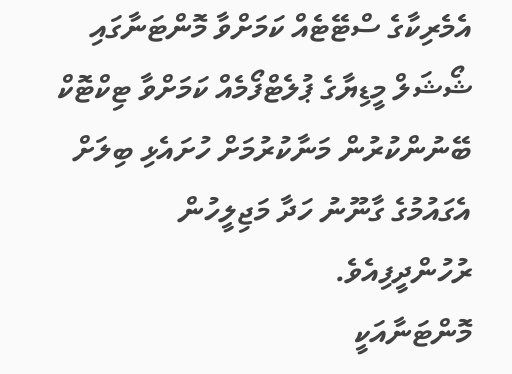އެމެރިކާގެ ސްޓޭޓެއް ކަމަށްވާ މޮންޓަނާގައި ޝޯޝަލް މީޑިޔާގެ ޕުލެޓްފޯމެއް ކަމަށްވާ ޓިކްޓޮކް ބޭނުންކުރުން މަނާކުރުމަށް ހުށައެޅި ބިލަށް އެގައުމުގެ ގާނޫނު ހަދާ މަޖިލީހުން ރުހުންދީފިއެވެ.
މޮންޓަނާއަކީ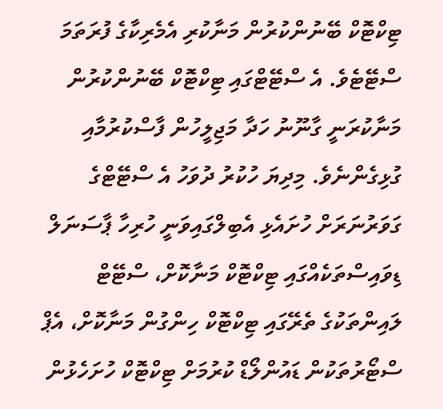ޓިކްޓޮކް ބޭނުންކުރުން މަނާކުރި އެމެރިކާގެ ފުރަތަމަ ސްޓޭޓެވެ. އެ ސްޓޭޓްގައި ޓިކްޓޮކް ބޭނުންކުރުން މަނާކުރަނީ ގާނޫނު ހަދާ މަޖިލީހުން ފާސްކުރުމާއި ގުޅިގެންނެވެ. މިދިޔަ ހުކުރު ދުވަހު އެ ސްޓޭޓްގެ ގަވަރުނަރަށް ހުށައެޅި އެބިލްގައިވަނީ ހުރިހާ ޕާސަނަލް ޑިވައިސްތަކެއްގައި ޓިކްޓޮކް މަނާކޮށް، ސްޓޭޓް ލައިންތަކުގެ ތެރޭގައި ޓިކްޓޮކް ހިންގުން މަނާކޮށް، އެޕް ސްޓޯރުތަކުން ޑައުންލޯޑް ކުރުމަށް ޓިކްޓޮކް ހުށަހެޅުން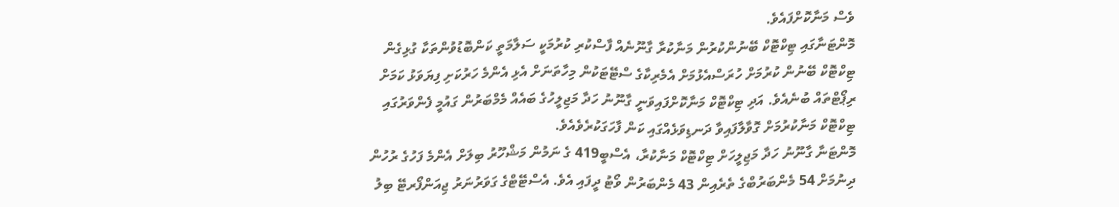ވެސް މަނާކޮށްފައެވެ.
މޮންޓަނާގައި ޓިކްޓޮކް ބޭނުންކުރުން މަނާކުރާ ގާނޫނެއް ފާސްކުރި ކުރުމަކީ ސަލާމަތީ ކަންބޮޑުވުންތަކާ ގުޅިގެން ޓިކްޓޮކް ބޭނުން ކުރުމަށް ހުރަސްއެޅުމަށް އެމެރިކާގެ ސްޓޭޓަކުން މިހާތަނަށް އެޅި އެންމެ ހަރުކަށި ފިޔަވަޅު ކަމަށް ރިޕޯޓްތައް ބުނެއެވެ. އަދި ޓިކްޓޮކް މަނާކޮށްފައިވަނީ ގާނޫނު ހަދާ މަޖިލީހުގެ ބައެއް މެމްބަރުން ގައުމީ ފެންވަރުގައި ޓިކްޓޮކް މަނާކުރުމަށް ގޮވާލާފައިވާ ދަނޑިވަޅެއްގައި ކަން ފާހަގަކުރެވެއެވެ.
މޮންޓަނާ ގާނޫނު ހަދާ މަޖިލީހަށް ޓިކްޓޮކް މަނާކުރާ، އެސްބީ419 ގެ ނަމުން މަޝްހޫރު ބިލަށް އެންމެ ފަހުގެ ރުހުން ދިނުމަށް 54 މެންބަރުބްގެ ތެރެއިން 43 މެންބަރުން ވޯޓު ދީފައި އެވެ. އެސްޓޭޓްގެ ގަވަރުނަރު ޖިއަންފޯރޓޭ ބިލު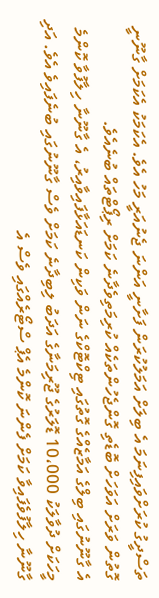ތަސްދީގު ކުރަށްވައިފިނަމަ އެ ބިލަށް އަމަލުކުރަން ފަށާނީ އަންނަ ޖެނުއަރީ މަހު އެވެ. އެކަމަކު އެކަމަށް ގާނޫނީ ގޮތުން ވަރަށް އަވަހަށް ބޮޑެތި ގޮންޖެހުންތަކެއް ކުރިމަތިވެދާނެ ކަމަށް ރިޕޯޓްތައް ބުނެއެވެ.
އެ ގާނޫނުގައި ބިލްގެ އަމާޒެއްގެ ގޮތުގައި ޓިކްޓޮކްގެ ނަން ވަކިން ކަނޑައަޅާފައިވާއިރު، އެ ގާނޫނާ ހިލާފުވާ ކޮންމެ މީހަކަށް ދުވާލަކު 10،000 ޑޮލަރުގެ ޖޫރިމަނާގެ އަދަބު ލިބިދާނެ ކަމަށް ވެސް ގާނޫނުގައި ބުނެފައިވެ އެވެ. އަދި ގާނޫނާ ހިލާފުވެފައިވާ ކަމަށް ފެންނަ ކޮންމެ އެޕް ސްޓޯރެއްގައި ވެސް އެ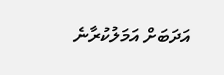އަދަބަށް އަމަލުކުރާނެ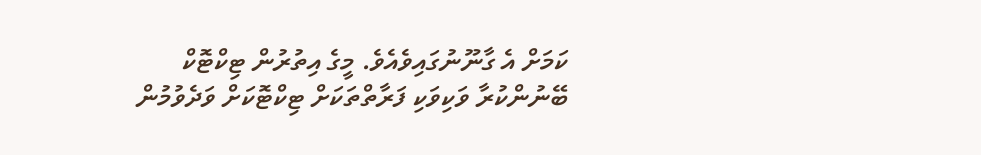ކަމަށް އެ ގާނޫނުގައިވެއެވެ. މީގެ އިތުރުން ޓިކްޓޮކް ބޭނުންކުރާ ވަކިވަކި ފަރާތްތަކަށް ޓިކްޓޮކަށް ވަދެވުމުން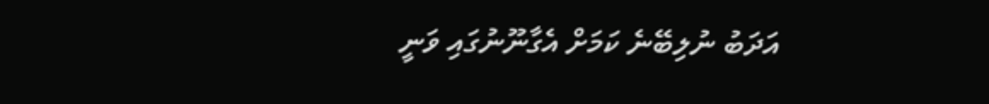އަދަބު ނުލިބޭނެ ކަމަށް އެގާނޫނުގައި ވަނީ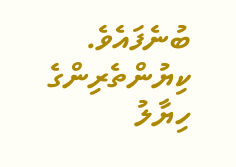ބުނެފައެވެ.
ކިޔުންތެރިންގެ ހިޔާލު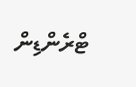ޓްރެންޑިން